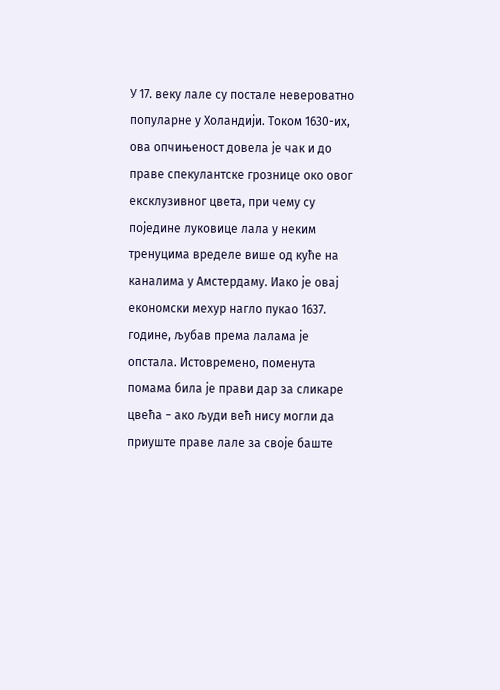У 17. веку лале су постале невероватно популарне у Холандији. Током 1630-их, ова опчињеност довела је чак и до праве спекулантске грознице око овог ексклузивног цвета, при чему су поједине луковице лала у неким тренуцима вределе више од куће на каналима у Амстердаму. Иако је овај економски мехур нагло пукао 1637. године, љубав према лалама је опстала. Истовремено, поменута помама била је прави дар за сликаре цвећа − ако људи већ нису могли да приуште праве лале за своје баште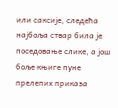или саксије, следећа најбоља ствар била је поседовање слике, а још боље књиге пуне прелепих приказа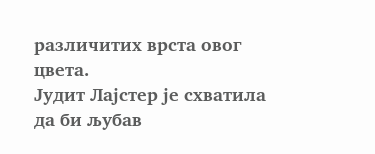различитих врста овог цвета.
Јудит Лајстер је схватила да би љубав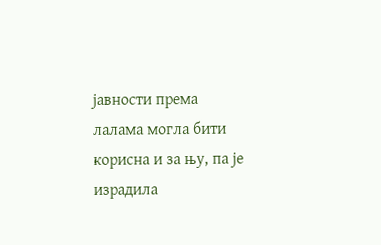јавности према лалама могла бити корисна и за њу, па је израдила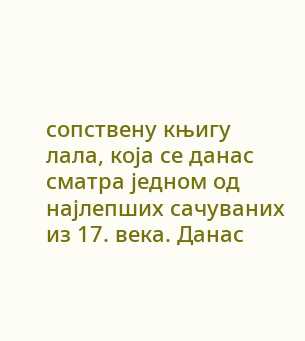сопствену књигу лала, која се данас сматра једном од најлепших сачуваних из 17. века. Данас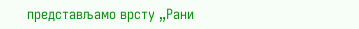представљамо врсту „Рани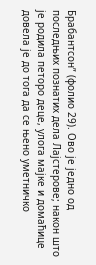Брабантсон” (фолио 29). Ово је једно од последњих познатих дела Лајстерове; након што је родила петоро деце, улога мајке и домаћице довела је до тога да се њено уметничко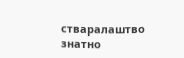стваралаштво знатно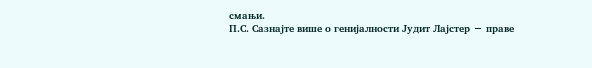смањи.
П.С. Сазнајте више о генијалности Јудит Лајстер − праве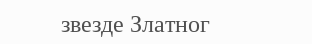звезде Златног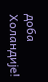доба Холандије!